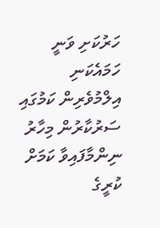ހަރުކަށި ވަނީ ހަމައެކަނި އިލްމުވެރިން ކަމުގައި ސަރުކާރުން މިހާރު ނިންމާފައިވާ ކަމަށް ކުރީގެ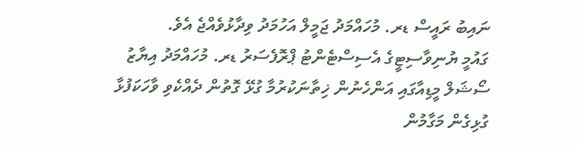ނައިބު ރައީސް ޑރ. މުހައްމަދު ޖަމީލް އަހުމަދު ވިދާޅުވެއްޖެ އެވެ.
ގައުމީ ޔުނިވާސިޓީގެ އެސިސްޓެންޓު ޕްރޮފެސަރު ޑރ. މުހައްމަދު އިޔާޒު ސޯޝަލް މީޑިއާގައި އަންހެނުން ޚިތާނަކުރުމާ ގުޅޭ ގޮތުން ދެއްކެވި ވާހަކަފުޅާ ގުޅިގެން މަގާމުން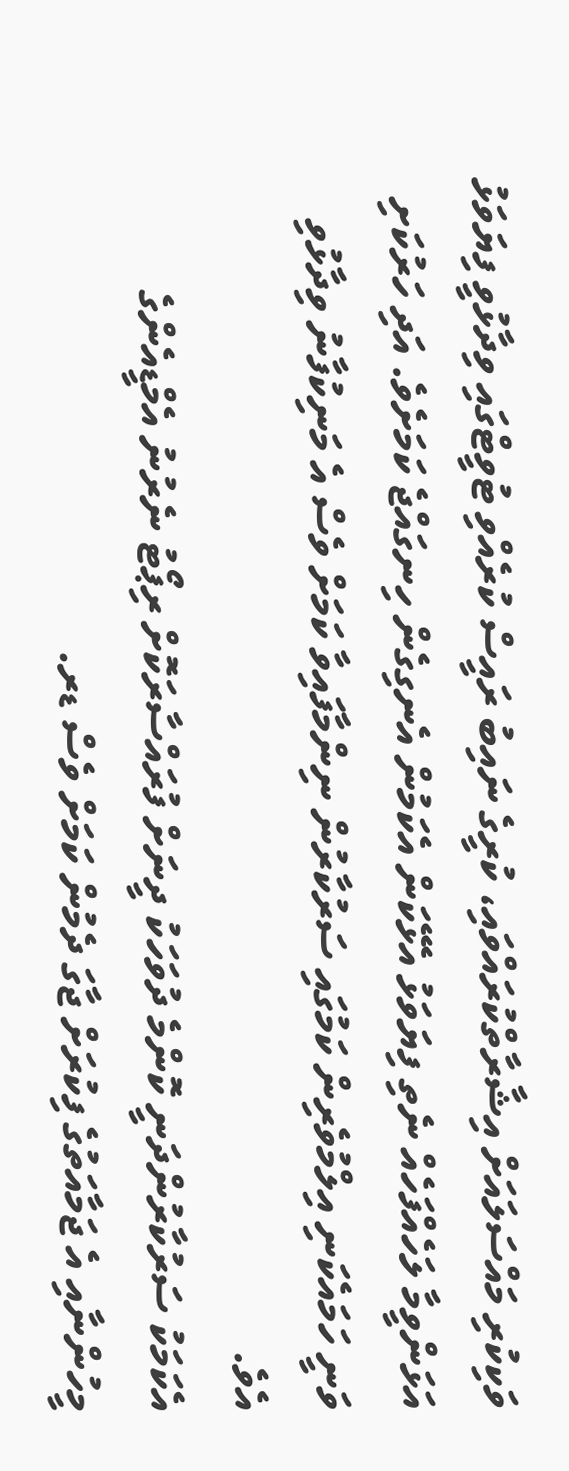ވަކިކުރި މައްސަލައަށް އިޝާރާތްކުރައްވައި، ކުރީގެ ނައިބު ރައީސް ކުރެއްވި ޓުވީޓްގައި ވިދާޅުވީ ފިޔަވަޅު އަޅަންވީމާ ލަހެއްފަހެއް ނެތި ފިޔަވަޅު އެޅޭކަން އެކަމުން އެނގިގެން ހިނގައްޖެ ކަމަށެވެ. އަދި ހަރުކަށި ވަނީ ހަމައެކަނި އިލްމުވެރިން ކަމުގައި ސަރުކާރުން ނިންމާފައިވާ ކަމަށް ވެސް އެ މަނިކުފާނު ވިދާޅުވި އެވެ.
އެކަމަކު ސަރުކާރުންދަނީ ކޮންމެ ދުވަހަކު ދީނަށް ފުރައްސާރަކޮށް ރިޕޯޓު ނެރުނު އެމްޑީއެންގެ މީހުންނާއި އެ ޖަމާއަތުގެ ފިކުރަށް ޖާގަ ދެމުން ކަމަށް ވެސް ޑރ.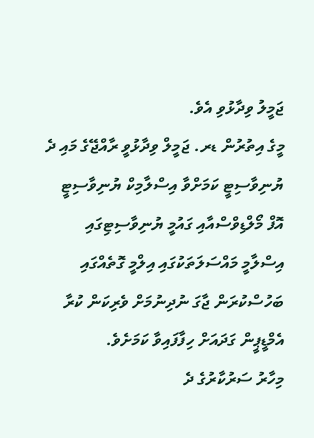ޖަމީލު ވިދާޅުވި އެވެ.
މީގެ އިތުރުން ޑރ. ޖަމީލް ވިދާޅުވީ ރާއްޖޭގެ މައި ދެ ޔުނިވާސިޓީ ކަމަށްވާ އިސްލާމިކް ޔުނިވާސިޓީ އޮފް މޯލްޑިވްސްއާއި ގައުމީ ޔުނިވާސިޓިގައި އިސްލާމީ މައްސަލަތަކުގައި އިލްމީ ގޮތެއްގައި ބަހުސްކުރަން ޖާގަ ނުދިނުމަށް ވެރިކަން ކުރާ އެމްޑީޕީން ގަދައަށް ހިފާފައިވާ ކަމަށެވެ.
މިހާރު ސަރުކާރުގެ ދެ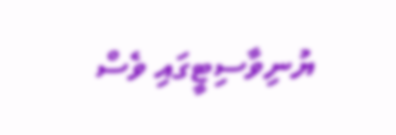ޔުނިވާސިޓީގައި ވެސް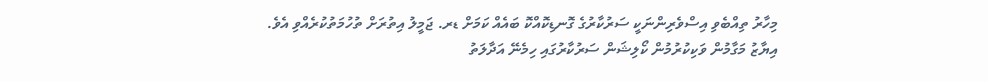މިހާރު ތިއްބެވި އިސްވެރިންނަކީ ސަރުކާރުގެ ގޮނޑިކޮއްކޮ ބައެއް ކަމަށް ޑރ. ޖަމީލު އިތުރަށް ތުހުމަތުކުރެއްވި އެވެ.
އިޔާޒު މަގާމުން ވަކިކުރުމުން ކޯލިޝަން ސަރުކާރުގައި ހިމެނޭ އަދާލަތު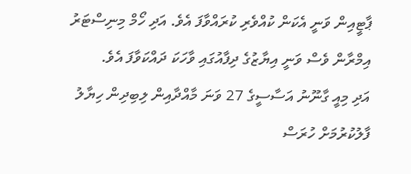ޕާޓީއިން ވަނީ އެކަން ކުއްވެރި ކުރައްވާފަ އެވެ. އަދި ހޯމް މިނިސްޓަރު އިމްރާން ވެސް ވަނީ އިޔާޒުގެ ދިފާއުގައި ވާހަކަ ދައްކަވާފަ އެވެ.
އަދި މިއީ ގާނޫނު އަސާސީގެ 27 ވަނަ މާއްދާއިން ލިބިދިން ހިޔާލު ފާލުކުރުމަށް ހުރަސް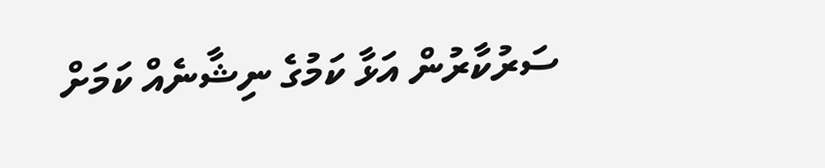ސަރުކާރުން އަޅާ ކަމުގެ ނިޝާނެއް ކަމަށް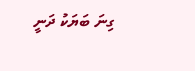ގިނަ ބަޔަކު ދަނީ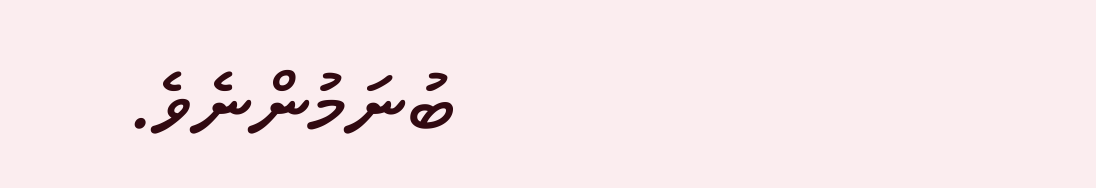ބުނަމުންނެވެ.